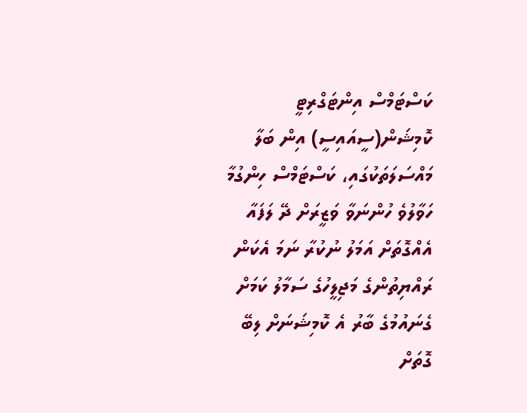ކަސްޓަމްސް އިންޓަގްރިޓީ ކޮމިޝަން(ސީއައިސީ) އިން ބަލާ މައްސަލަތަކުގައި، ކަސްޓަމްސް ހިންގުމާ ހަވާލުވެ ހުންނަވާ ވަޒީރަށް ދޭ ލަފައާ އެއްގޮތަށް އަމަލު ނުކުރާ ނަމަ އެކަން ރައްޔިތުންގެ މަޖިލީހުގެ ސަމާލު ކަމަށް ގެނައުމުގެ ބާރު އެ ކޮމިޝަނަށް ލިބޭ ގޮތަށް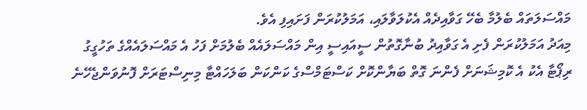މައްސަލަތައް ބެލުމާ ބެހޭ ގަވާއިދެއް އެކުލަވާލައި، އަމަލުކުރަން ފަށައިފި އެވެ.
މިއަދު އަމަލުކުރަން ފެށި އެ ގަވާއިދު ބުނާގޮތުން ސީއައިސީ އިން މައްސަލައެއް ބެލުމަށް ފަހު އެ މައްސަލައެއްގެ ތަހުގީގު ރިޕޯޓާ އެކު އެ ކޮމިޝަނަށް ފެންނަ ގޮތް ބަޔާންކޮށް ކަސްޓަމްސްގެ ކަންކަން ބަލަހައްޓާ މިނިސްޓަރަށް ފޮނުވަންޖެހޭނެ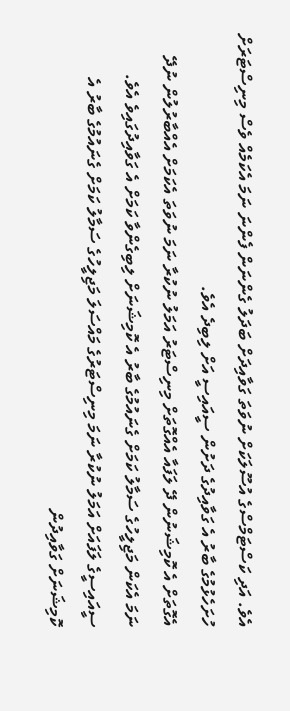އެވެ. އަދި ކަސްޓަމްސްގެ އުސޫލަކަށް ނުވަތަ ގަވާއިދަށް ބަދަލު ގެންނަން ފެންނަ ނަމަ އެކަމެއް ވެސް މިނިސްޓަރަށް ހުށަހެޅުމުގެ ބާރު އެ ގަވާއިދުގެ ދަށުން ސީއައިސީ އަށް ލިބިދެ އެވެ.
އެގޮތަށް އެ ކޮމިޝަނުން ދޭ ލަފައާ އެއްގޮތަށް މިނިސްޓަރު އަމަލު ނުކުރާ ނަމަ ނުވަތަ އެކަމަށް އެއްބާރުލުން ނުދޭ ނަމަ އެކަން މަޖިލީހުގެ ސަމާލު ކަމަށް ގެނައުމުގެ ބާރު އެ ކޮމިޝަނަށް ލިބިގެންވާ ކަމަށް އެ ގަވާއިދުގައިވެ އެވެ.
ސީއައިސީގެ ލަފައަށް އަމަލު ނުކުރާ ނަމަ މިނިސްޓަރުގެ މައްސަލަ މަޖިލީހުގެ ސަމާލު ކަމަށް ގެނައުމުގެ ބާރު އެ ކޮމިޝަނަށް ގަވާއިދުން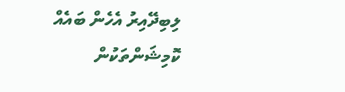ލިބިދޭއިރު އެހެން ބައެއް ކޮމިޝަންތަކުން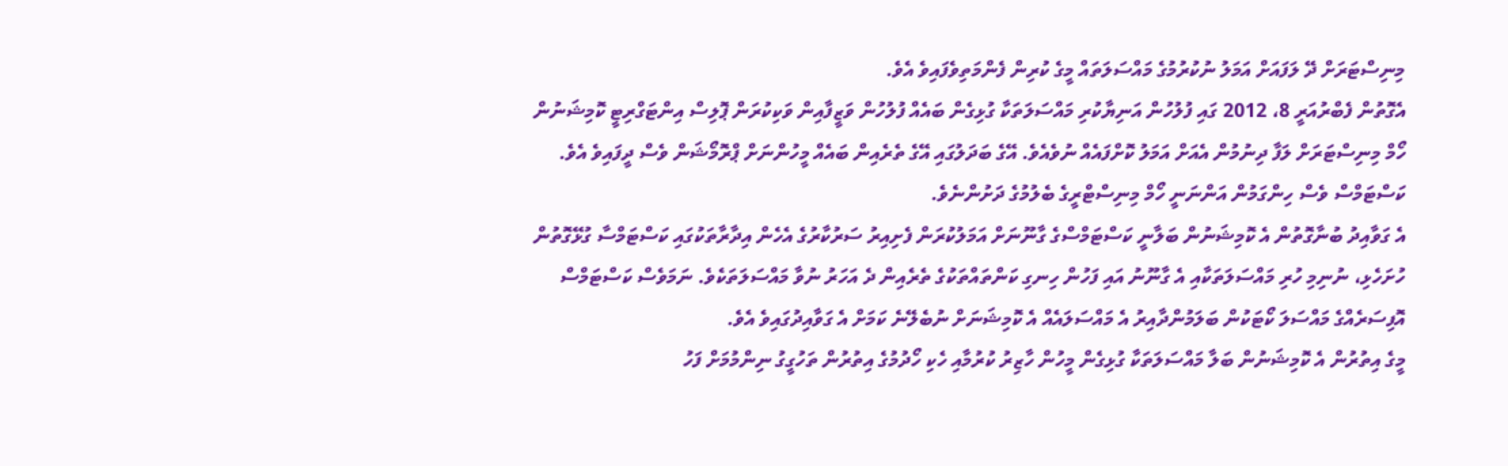މިނިސްޓަރަށް ދޭ ލަފައަށް އަމަލު ނުކުރުމުގެ މައްސަލަތައް މީގެ ކުރިން ފެންމަތިވެފައިވެ އެވެ.
އެގޮތުން ފެބްރުއަރީ 8، 2012 ގައި ފުލުހުން އަނިޔާކުރި މައްސަލަތަކާ ގުޅިގެން ބައެއް ފުލުހުން ވަޒީފާއިން ވަކިކުރަން ޕޮލިސް އިންޓަގްރިޓީ ކޮމިޝަނުން ހޯމް މިނިސްޓަރަށް ލަފާ ދިނުމުން އެއަށް އަމަލު ކޮށްފައެއް ނުވެއެވެ. އޭގެ ބަދަލުގައި އޭގެ ތެރެއިން ބައެއް މީހުންނަށް ޕްރޮމޯޝަން ވެސް ދީފައިވެ އެވެ. ކަސްޓަމްސް ވެސް ހިންގަމުން އަންނަނީ ހޯމް މިނިސްޓްރީގެ ބެލުމުގެ ދަށުންނެވެ.
އެ ގަވާއިދު ބުނާގޮތުން އެ ކޮމިޝަނުން ބަލާނީ ކަސްޓަމްސްގެ ގާނޫނަށް އަމަލުކުރަން ފެށިއިރު ސަރުކާރުގެ އެހެން އިދާރާތަކުގައި ކަސްޓަމްސާ ގުޅޭގޮތުން ހުށަހެޅި، ނުނިމި ހުރި މައްސަލަތަކާއި އެ ގާނޫނު އައި ފަހުން ހިނގި ކަންތައްތަކުގެ ތެރެއިން ދެ އަހަރު ނުވާ މައްސަލަތަކެވެ. ނަމަވެސް ކަސްޓަމްސް އޮފިސަރެއްގެ މައްސަލަ ކޯޓަކުން ބަލަމުންދާއިރު އެ މައްސަލައެއް އެ ކޮމިޝަނަށް ނުބެލޭނެ ކަމަށް އެ ގަވާއިދުގައިވެ އެވެ.
މީގެ އިތުރުން އެ ކޮމިޝަނުން ބަލާ މައްސަލަތަކާ ގުޅިގެން މީހުން ހާޒިރު ކުރުމާއި ހެކި ހޯދުމުގެ އިތުރުން ތަހުގީގު ނިންމުމަށް ފަހު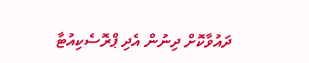ދައުވާކޮށް ދިނުން އެދި ޕްރޮސެކިއުޓާ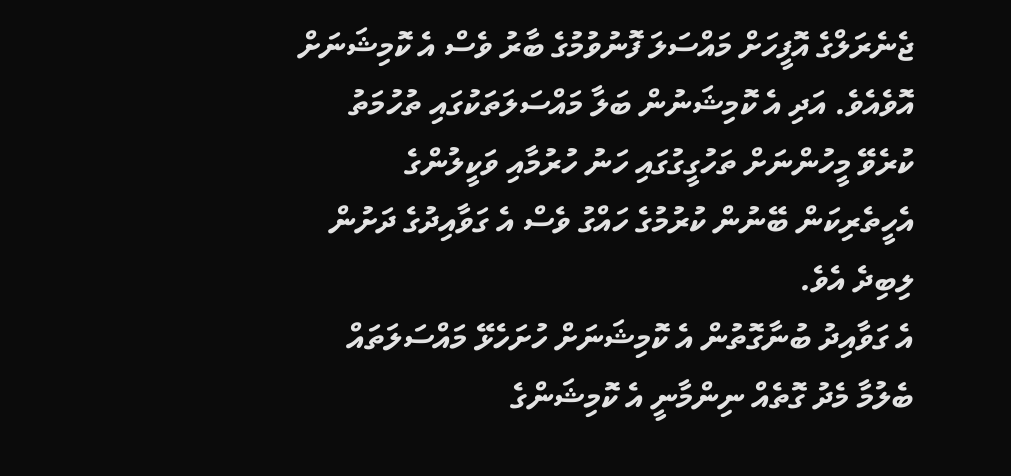ޖެނެރަލްގެ އޮފީހަށް މައްސަލަ ފޮނުވުމުގެ ބާރު ވެސް އެ ކޮމިޝަނަށް އޮވެއެވެ. އަދި އެ ކޮމިޝަނުން ބަލާ މައްސަލަތަކުގައި ތުހުމަތު ކުރެވޭ މީހުންނަށް ތަހުގީގުގައި ހަނު ހުރުމާއި ވަކީލުންގެ އެހީތެރިކަން ބޭނުން ކުރުމުގެ ހައްގު ވެސް އެ ގަވާއިދުގެ ދަށުން ލިބިދެ އެވެ.
އެ ގަވާއިދު ބުނާގޮތުން އެ ކޮމިޝަނަށް ހުށަހެޅޭ މައްސަލަތައް ބެލުމާ މެދު ގޮތެއް ނިންމާނީ އެ ކޮމިޝަންގެ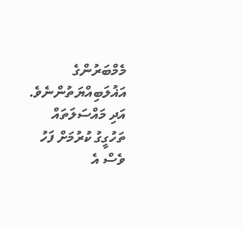މެމްބަރުންގެ އަޣުލަބިއްޔަތުންނެވެ. އަދި މައްސަލަތައް ތަހުގީގު ކުރުމަށް ފަހު ވެސް އެ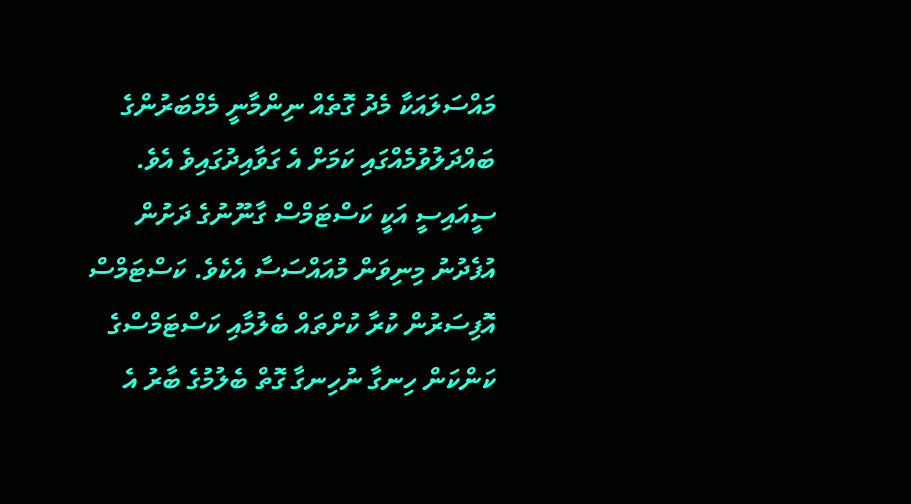މައްސަލައަކާ މެދު ގޮތެއް ނިންމާނީ މެމްބަރުންގެ ބައްދަލުވުމެއްގައި ކަމަށް އެ ގަވާއިދުގައިވެ އެވެ.
ސީއައިސީ އަކީ ކަސްޓަމްސް ގާނޫނުގެ ދަށުން އުފެދުނު މިނިވަން މުއައްސަސާ އެކެވެ. ކަސްޓަމްސް އޮފިސަރުން ކުރާ ކުށްތައް ބެލުމާއި ކަސްޓަމްސްގެ ކަންކަން ހިނގާ ނުހިނގާ ގޮތް ބެލުމުގެ ބާރު އެ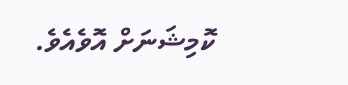ކޮމިޝަނަށް އޮވެއެވެ.